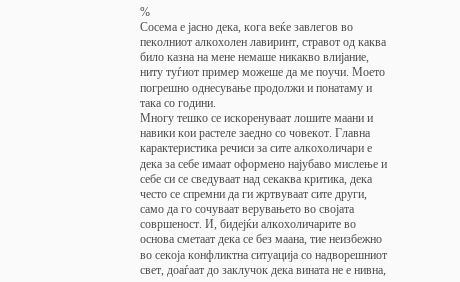%
Сосема е јасно дека, кога веќе завлегов во пеколниот алкохолен лавиринт, стравот од каква било казна на мене немаше никакво влијание, ниту туѓиот пример можеше да ме поучи. Моето погрешно однесување продолжи и понатаму и така со години.
Многу тешко се искоренуваат лошите маани и навики кои растеле заедно со човекот. Главна карактеристика речиси за сите алкохоличари е дека за себе имаат оформено најубаво мислење и себе си се сведуваат над секаква критика, дека често се спремни да ги жртвуваат сите други, само да го сочуваат верувањето во својата совршеност. И, бидејќи алкохоличарите во основа сметаат дека се без маана, тие неизбежно во секоја конфликтна ситуација со надворешниот свет, доаѓаат до заклучок дека вината не е нивна,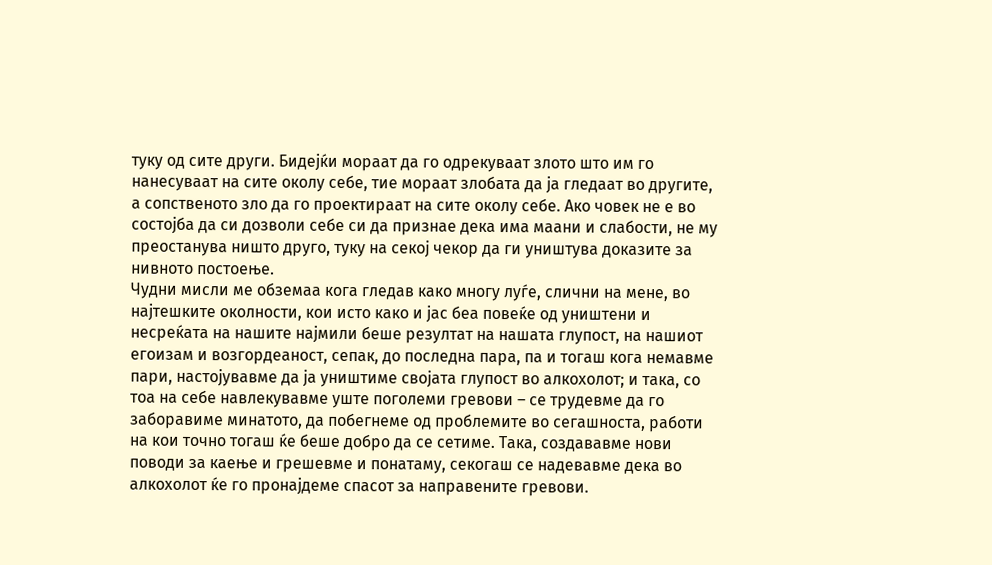туку од сите други. Бидејќи мораат да го одрекуваат злото што им го нанесуваат на сите околу себе, тие мораат злобата да ја гледаат во другите, а сопственото зло да го проектираат на сите околу себе. Ако човек не е во состојба да си дозволи себе си да признае дека има маани и слабости, не му преостанува ништо друго, туку на секој чекор да ги уништува доказите за нивното постоење.
Чудни мисли ме обземаа кога гледав како многу луѓе, слични на мене, во најтешките околности, кои исто како и јас беа повеќе од уништени и несреќата на нашите најмили беше резултат на нашата глупост, на нашиот егоизам и возгордеаност, сепак, до последна пара, па и тогаш кога немавме пари, настојувавме да ја уништиме својата глупост во алкохолот; и така, со тоа на себе навлекувавме уште поголеми гревови – се трудевме да го заборавиме минатото, да побегнеме од проблемите во сегашноста, работи на кои точно тогаш ќе беше добро да се сетиме. Така, создававме нови поводи за каење и грешевме и понатаму, секогаш се надевавме дека во алкохолот ќе го пронајдеме спасот за направените гревови.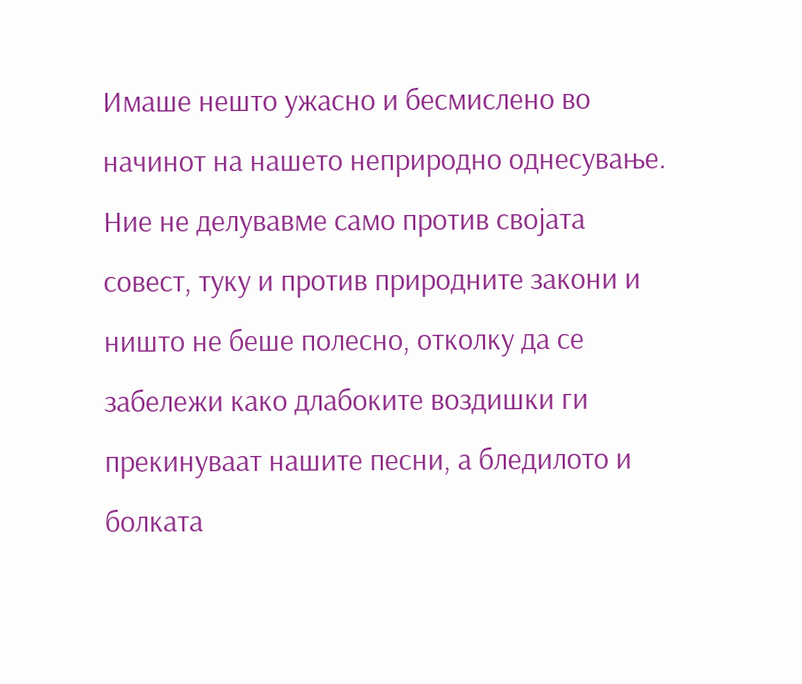Имаше нешто ужасно и бесмислено во начинот на нашето неприродно однесување. Ние не делувавме само против својата совест, туку и против природните закони и ништо не беше полесно, отколку да се забележи како длабоките воздишки ги прекинуваат нашите песни, а бледилото и болката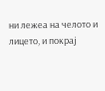ни лежеа на челото и лицето, и покрај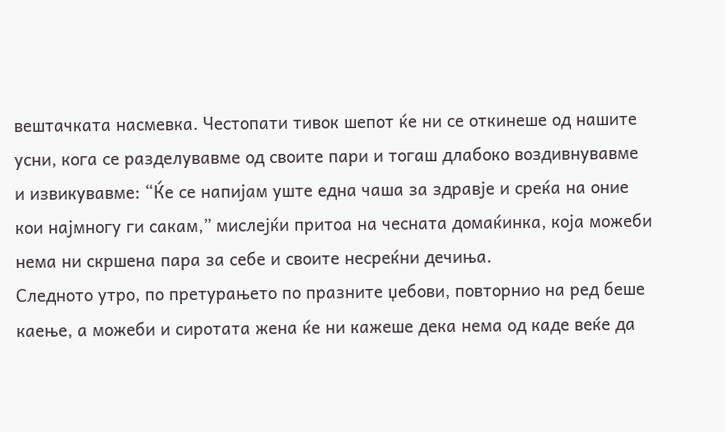вештачката насмевка. Честопати тивок шепот ќе ни се откинеше од нашите усни, кога се разделувавме од своите пари и тогаш длабоко воздивнувавме и извикувавме: “Ќе се напијам уште една чаша за здравје и среќа на оние кои најмногу ги сакам,” мислејќи притоа на чесната домаќинка, која можеби нема ни скршена пара за себе и своите несреќни дечиња.
Следното утро, по претурањето по празните џебови, повторнио на ред беше каење, а можеби и сиротата жена ќе ни кажеше дека нема од каде веќе да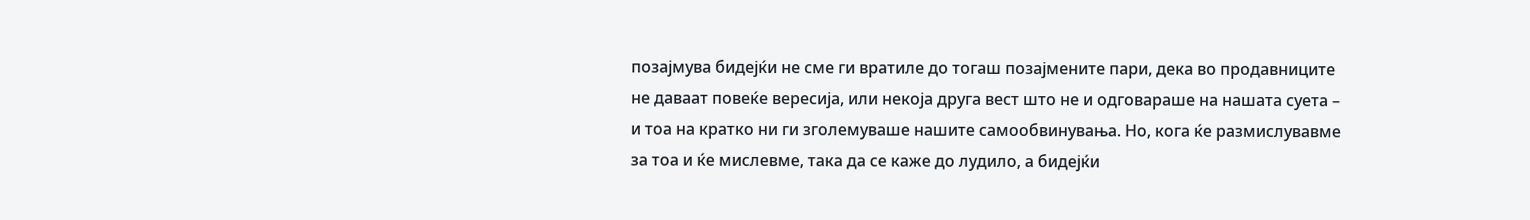позајмува бидејќи не сме ги вратиле до тогаш позајмените пари, дека во продавниците не даваат повеќе вересија, или некоја друга вест што не и одговараше на нашата суета – и тоа на кратко ни ги зголемуваше нашите самообвинувања. Но, кога ќе размислувавме за тоа и ќе мислевме, така да се каже до лудило, а бидејќи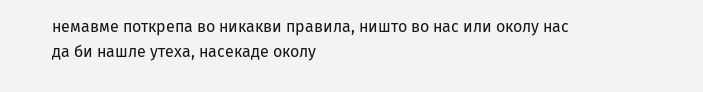немавме поткрепа во никакви правила, ништо во нас или околу нас да би нашле утеха, насекаде околу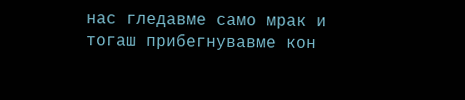нас гледавме само мрак и тогаш прибегнувавме кон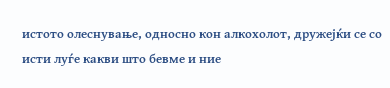истото олеснување, односно кон алкохолот, дружејќи се со исти луѓе какви што бевме и ние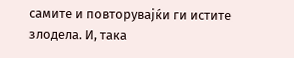самите и повторувајќи ги истите злодела. И, така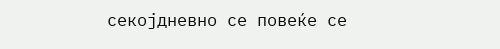секојдневно се повеќе се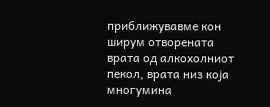приближувавме кон ширум отворената врата од алкохолниот пекол, врата низ која многумина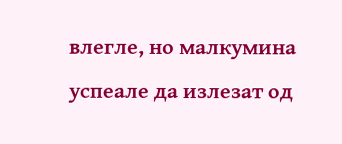влегле, но малкумина успеале да излезат од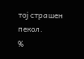тој страшен пекол.
%